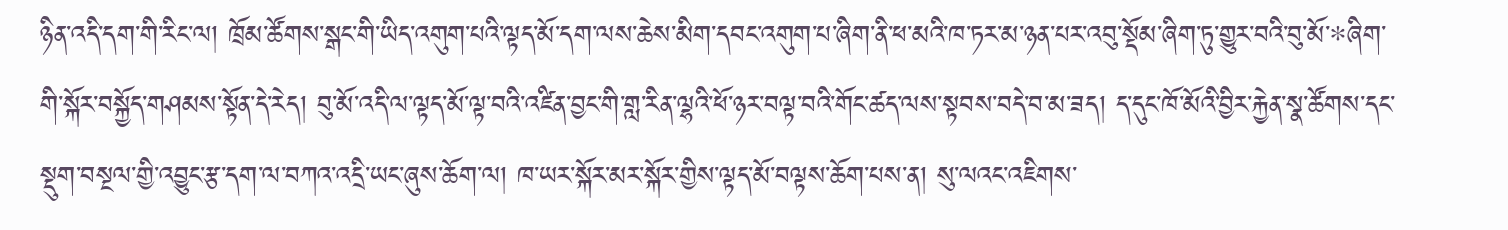ཉིན་འདི་དག་གི་རིང་ལ། ཁྲོམ་ཚོགས་སྒང་གི་ཡིད་འགུག་པའི་ལྟད་མོ་དག་ལས་ཆེས་མིག་དབང་འགུག་པ་ཞིག་ནི་ཕ་མའི་ཁ་ཏར་མ་ཉན་པར་འབུ་སྡོམ་ཞིག་ཏུ་གྱུར་བའི་བུ་མོ་*ཞིག་གི་སྐོར་བསྐྱོད་གཤམས་སྟོན་དེ་རེད། བུ་མོ་འདི་ལ་ལྟད་མོ་ལྟ་བའི་འཛིན་བྱང་གི་གླ་རིན་ལྷའི་ཕོ་ཉར་བལྟ་བའི་གོང་ཚད་ལས་སྟབས་བདེ་བ་མ་ཟད། ད་དུང་ཁོ་མོའི་བྱིར་རྐྱེན་སྣ་ཚོགས་དང་སྡུག་བསྔལ་གྱི་འབྱུང་རྩ་དག་ལ་བཀའ་འདྲི་ཡང་ཞུས་ཆོག་ལ། ཁ་ཡར་སྐོར་མར་སྐོར་གྱིས་ལྟད་མོ་བལྟས་ཆོག་པས་ན། སུ་ལའང་འཇིགས་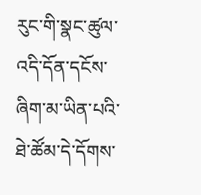རུང་གི་སྣང་ཚུལ་འདི་དོན་དངོས་ཞིག་མ་ཡིན་པའི་ཐེ་ཚོམ་དེ་དོགས་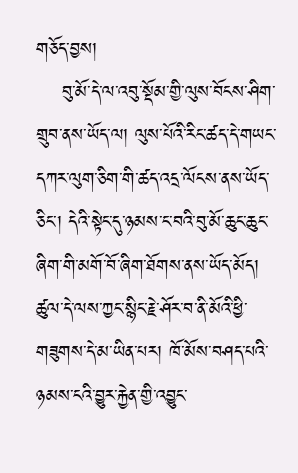གཅོད་བྱས།
    བུ་མོ་དེ་ལ་འབུ་སྡོམ་གྱི་ལུས་བོངས་ཤིག་གྲུབ་ནས་ཡོད་ལ། ལུས་པོའི་རིང་ཚད་དེ་གཡང་དཀར་ལུག་ཅིག་གི་ཚད་འདྲ་ལོངས་ནས་ཡོད་ཅིང་། དེའི་སྟེང་དུ་ཉམས་ང་བའི་བུ་མོ་ཆུང་ཆུང་ཞིག་གི་མགོ་བོ་ཞིག་ཐོགས་ནས་ཡོད་མོད། ཚུལ་དེ་ལས་ཀྱང་སྙིང་རྗེ་ཤོར་བ་ནི་མོའི་ཕྱི་གཟུགས་དེ་མ་ཡིན་པར། ཁོ་མོས་བཤད་པའི་ཉམས་ངའི་བྱུར་རྐྱེན་གྱི་འབྱུང་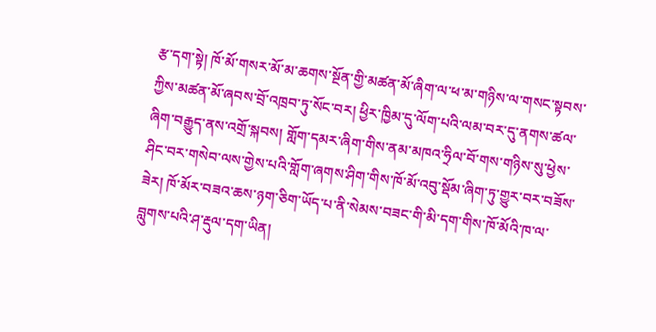རྩ་དག་སྟེ། ཁོ་མོ་གསར་མོ་མ་ཆགས་སྔོན་གྱི་མཚན་མོ་ཞིག་ལ་ཕ་མ་གཉིས་ལ་གསང་སྟབས་ཀྱིས་མཚན་མོ་ཞབས་བྲོ་འཁྲབ་ཏུ་སོང་བར། ཕྱིར་ཁྱིམ་དུ་ལོག་པའི་ལམ་བར་དུ་ནགས་ཚལ་ཞིག་བརྒྱུད་ནས་འགྲོ་སྐབས། གློག་དམར་ཞིག་གིས་ནམ་མཁའ་ཧྲིལ་བོ་གས་གཉིས་སུ་ཕྱེས་ཤིང་བར་གསེབ་ལས་གྱེས་པའི་གློག་ཞགས་ཤིག་གིས་ཁོ་མོ་འབུ་སྡོམ་ཞིག་ཏུ་གྱུར་བར་བཟོས་ཟེར། ཁོ་མོར་བཟའ་ཆས་ཉག་ཅིག་ཡོད་པ་ནི་སེམས་བཟང་གི་མི་དག་གིས་ཁོ་མོའི་ཁ་ལ་བླུགས་པའི་ཤ་རྡུལ་དག་ཡིན།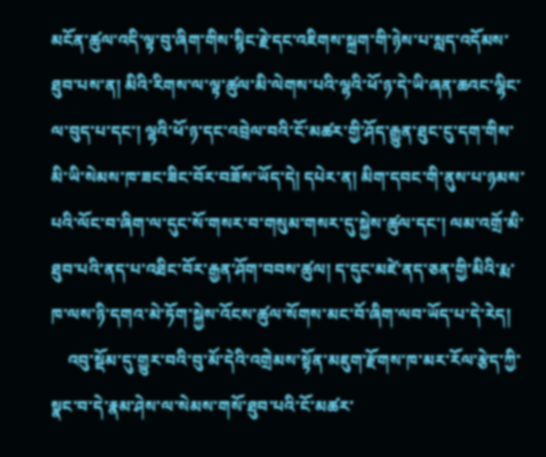མངོན་ཚུལ་འདི་ལྟ་བུ་ཞིག་གིས་སྙིང་རྗེ་དང་འཇིགས་སྐྲག་གི་ཉེས་པ་སླད་འདོམས་ཐུབ་པས་ན། མིའི་རིགས་ལ་ལྟ་ཚུལ་མི་ལེགས་པའི་ལྷའི་ཕོ་ཉ་དེ་ཡི་ཞན་ཆའང་ལྷིང་ལ་བུད་པ་དང་། ལྷའི་ཕོ་ཉ་དང་འབྲེལ་བའི་ངོ་མཚར་གྱི་ཤོད་རྒྱུན་ཐུང་ངུ་དག་གིས་མི་ཡི་སེམས་ཁ་ཟང་ཟིང་བོར་བཟོས་ཡོད་དེ། དཔེར་ན། མིག་དབང་གི་ནུས་པ་ཉམས་པའི་ལོང་བ་ཞིག་ལ་དུང་སོ་གསར་བ་གསུམ་གསར་དུ་སྐྱེས་ཚུལ་དང་། ལམ་འགྲོ་མི་ཐུབ་པའི་ནད་པ་འཐིང་བོར་རྒྱན་ཤོག་བབས་ཚུལ། ད་དུང་མཛེ་ནད་ཅན་གྱི་མིའི་རྨ་ཁ་ལས་ཉི་དགའ་མེ་ཏོག་སྐྱེས་འོངས་ཚུལ་སོགས་མང་བོ་ཞིག་ལབ་ཡོད་པ་དེ་རེད།
    འབུ་སྡོམ་དུ་གྱུར་བའི་བུ་མོ་དེའི་འགྲེམས་སྟོན་མཇུག་རྫོགས་ཁ་མར་རོལ་རྩེད་ཀྱི་སྣང་བ་དེ་རྣམ་ཤེས་ལ་སེམས་གསོ་ཐུབ་པའི་ངོ་མཚར་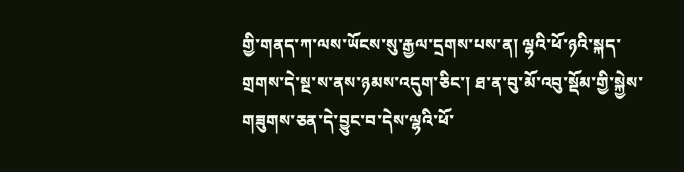གྱི་གནད་ཀ་ལས་ཡོངས་སུ་རྒྱལ་དྲགས་པས་ན། ལྷའི་ཕོ་ཉའི་སྐད་གྲགས་དེ་སྔ་ས་ནས་ཉམས་འདུག་ཅིང་། ཐ་ན་བུ་མོ་འབུ་སྡོམ་གྱི་སྐྱེས་གཟུགས་ཅན་དེ་བྱུང་བ་དེས་ལྷའི་ཕོ་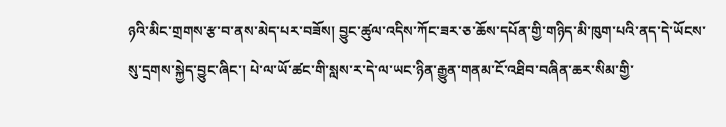ཉའི་མིང་གྲགས་རྩ་བ་ནས་མེད་པར་བཟོས། བྱུང་ཚུལ་འདིས་ཀོང་ཟར་ཅ་ཆོས་དཔོན་གྱི་གཉིད་མི་ཁུག་པའི་ནད་དེ་ཡོངས་སུ་དྲགས་སྐྱེད་བྱུང་ཞིང་། པེ་ལ་ཡོ་ཚང་གི་སླས་ར་དེ་ལ་ཡང་ཉིན་རྒྱུན་གནམ་ངོ་འཐིབ་བཞིན་ཆར་སིམ་གྱི་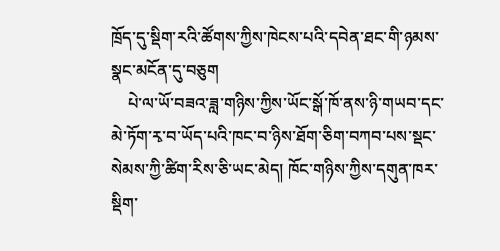ཁྲོད་དུ་སྡིག་རའི་ཚོགས་ཀྱིས་ཁེངས་པའི་དབེན་ཐང་གི་ཉམས་སྣང་མངོན་དུ་བཅུག
    པེ་ལ་ཡོ་བཟའ་ཟླ་གཉིས་ཀྱིས་ཡོང་སྒོ་ཁོ་ནས་ཉི་གཡབ་དང་མེ་ཏོག་རྭ་བ་ཡོད་པའི་ཁང་བ་ཉིས་ཐོག་ཅིག་བཀབ་པས་སྡང་སེམས་ཀྱི་ཚིག་རིས་ཅི་ཡང་མེད། ཁོང་གཉིས་ཀྱིས་དགུན་ཁར་སྡིག་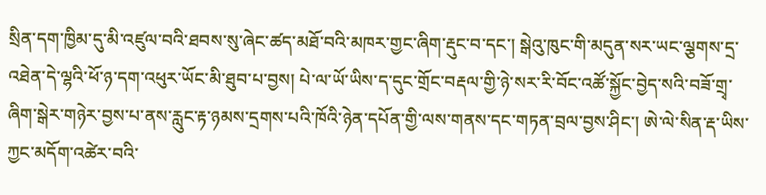སྲིན་དག་ཁྱིམ་དུ་མི་འཛུལ་བའི་ཐབས་སུ་ཞེང་ཚད་མཐོ་བའི་མཁར་གྱང་ཞིག་རྡུང་བ་དང་། སྒེའུ་ཁུང་གི་མདུན་སར་ཡང་ལྕགས་དྲ་འཐེན་དེ་ལྷའི་ཕོ་ཉ་དག་འཕུར་ཡོང་མི་ཐུབ་པ་བྱས། པེ་ལ་ཡོ་ཡིས་ད་དུང་གྲོང་བརྡལ་གྱི་ཉེ་སར་རི་བོང་འཚོ་སྐྱོང་བྱེད་སའི་བཟོ་གྲྭ་ཞིག་སྒེར་གཉེར་བྱས་པ་ནས་རླུང་རྟ་ཉམས་དྲགས་པའི་ཁོའི་ཉེན་དཔོན་གྱི་ལས་གནས་དང་གཏན་བྲལ་བྱས་ཤིང་། ཨེ་ལེ་སིན་རྡ་ཡིས་ཀྱང་མདོག་འཚེར་བའི་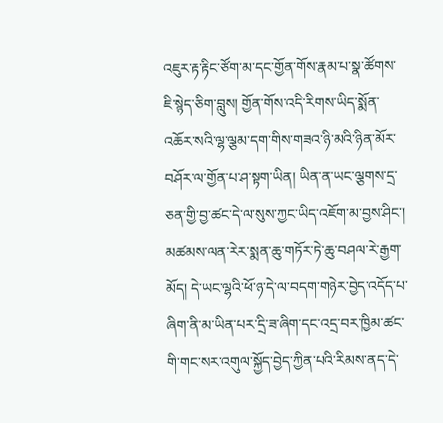འཇུར་རྟ་རྟིང་ཙོག་མ་དང་གྱོན་གོས་རྣམ་པ་སྣ་ཚོགས་ཇི་སྙེད་ཅིག་བླུས། གྱོན་གོས་འདི་རིགས་ཡིད་སྨོན་འཆོར་སའི་ལྷ་ལྕམ་དག་གིས་གཟའ་ཉི་མའི་ཉིན་མོར་བཤོར་ལ་གྱོན་པ་ཤ་སྟག་ཡིན། ཡིན་ན་ཡང་ལྕགས་དྲ་ཅན་གྱི་བྱ་ཚང་དེ་ལ་སུས་ཀྱང་ཡིད་འཇོག་མ་བྱས་ཤིང་། མཚམས་ལན་རེར་སྨན་ཆུ་གཏོར་ཏེ་ཆུ་བཤལ་རེ་རྒྱག་མོད། དེ་ཡང་ལྷའི་ཕོ་ཉ་དེ་ལ་བདག་གཉེར་བྱེད་འདོད་པ་ཞིག་ནི་མ་ཡིན་པར་དྲི་ཟ་ཞིག་དང་འདྲ་བར་ཁྱིམ་ཚང་གི་གང་སར་འགུལ་སྐྱོད་བྱེད་ཀྱིན་པའི་རིམས་ནད་དེ་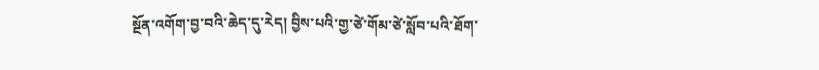སྔོན་འགོག་བྱ་བའི་ཆེད་དུ་རེད། བྱིས་པའི་གྱ་ཙེ་གོམ་ཙེ་སློབ་པའི་ཐོག་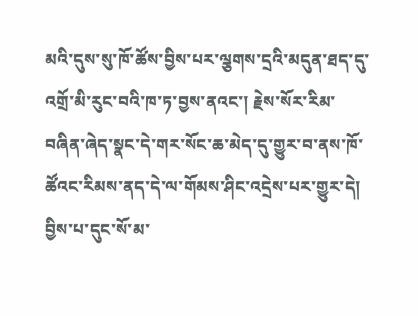མའི་དུས་སུ་ཁོ་ཚོས་བྱིས་པར་ལྕགས་དྲའི་མདུན་ཐད་དུ་འགྲོ་མི་རུང་བའི་ཁ་ཏ་བྱས་ནའང་། རྗེས་སོར་རིམ་བཞིན་ཞེད་སྣང་དེ་གར་སོང་ཆ་མེད་དུ་གྱུར་བ་ནས་ཁོ་ཚོའང་རིམས་ནད་དེ་ལ་གོམས་ཤིང་འདྲེས་པར་གྱུར་དེ། བྱིས་པ་དུང་སོ་མ་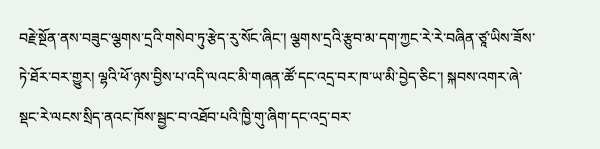བརྗེ་སྔོན་ནས་བཟུང་ལྕགས་དྲའི་གསེབ་ཏུ་རྩེད་རུ་སོང་ཞིང་། ལྕགས་དྲའི་རྩུབ་མ་དག་ཀྱང་རེ་རེ་བཞིན་ཙཱ་ཡིས་ཟོས་ཏེ་ཐོར་བར་གྱུར། ལྷའི་ཕོ་ཉས་བྱིས་པ་འདི་ལའང་མི་གཞན་ཚོ་དང་འདྲ་བར་ཁ་ཡ་མི་བྱེད་ཅིང་། སྐབས་འགར་ཞེ་སྡང་རེ་ལངས་སྲིད་ནའང་ཁོས་སྦྱང་བ་འཐོབ་པའི་ཁྱི་གུ་ཞིག་དང་འདྲ་བར་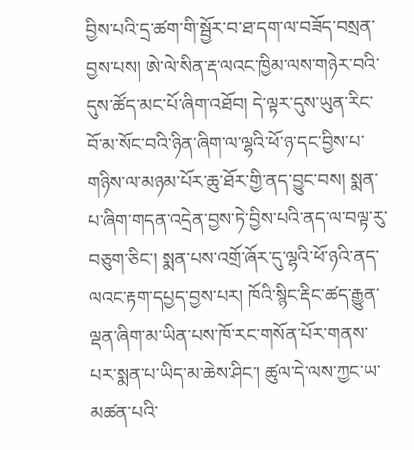བྱིས་པའི་དྲ་ཚག་གི་སྦྱོར་བ་ཐ་དག་ལ་བཟོད་བསྲན་བྱས་པས། ཨེ་ལེ་སིན་རྡ་ལའང་ཁྱིམ་ལས་གཉེར་བའི་དུས་ཚོད་མང་པོ་ཞིག་འཐོབ། དེ་ལྟར་དུས་ཡུན་རིང་བོ་མ་སོང་བའི་ཉིན་ཞིག་ལ་ལྷའི་ཕོ་ཉ་དང་བྱིས་པ་གཉིས་ལ་མཉམ་པོར་ཆུ་ཐོར་གྱི་ནད་བྱུང་བས། སྨན་པ་ཞིག་གདན་འདྲེན་བྱས་ཏེ་བྱིས་པའི་ནད་ལ་བལྟ་རུ་བཅུག་ཅིང་། སྨན་པས་འགྲོ་ཞོར་དུ་ལྷའི་ཕོ་ཉའི་ནད་ལའང་རྟག་དཔྱད་བྱས་པར། ཁོའི་སྙིང་རྡིང་ཚད་རྒྱུན་ལྡན་ཞིག་མ་ཡིན་པས་ཁོ་རང་གསོན་པོར་གནས་པར་སྨན་པ་ཡིད་མ་ཆེས་ཤིང་། ཚུལ་དེ་ལས་ཀྱང་ཡ་མཚན་པའི་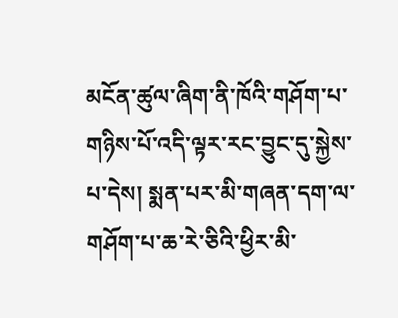མངོན་ཚུལ་ཞིག་ནི་ཁོའི་གཤོག་པ་གཉིས་པོ་འདི་ལྟར་རང་བྱུང་དུ་སྐྱེས་པ་དེས། སྨན་པར་མི་གཞན་དག་ལ་གཤོག་པ་ཆ་རེ་ཅིའི་ཕྱིར་མི་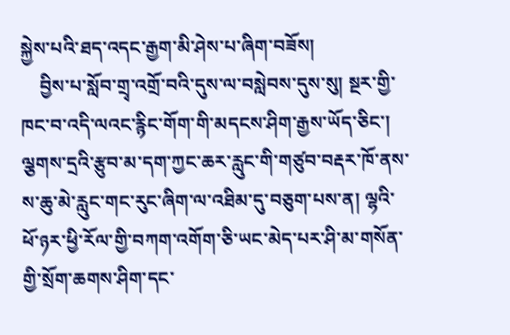སྐྱེས་པའི་ཐད་འདང་རྒྱག་མི་ཤེས་པ་ཞིག་བཟོས།
    བྱིས་པ་སློབ་གྲྭ་འགྲོ་བའི་དུས་ལ་བསླེབས་དུས་སུ། སྔར་གྱི་ཁང་བ་འདི་ལའང་རྙིང་གོག་གི་མདངས་ཤིག་རྒྱས་ཡོད་ཅིང་། ལྕགས་དྲའི་རྩུབ་མ་དག་ཀྱང་ཆར་རླུང་གི་གཙུབ་བརྡར་ཁོ་ནས་ས་ཆུ་མེ་རླུང་གང་རུང་ཞིག་ལ་འཐིམ་དུ་བཅུག་པས་ན། ལྷའི་ཕོ་ཉར་ཕྱི་རོལ་གྱི་བཀག་འགོག་ཅི་ཡང་མེད་པར་ཤི་མ་གསོན་གྱི་སྲོག་ཆགས་ཤིག་དང་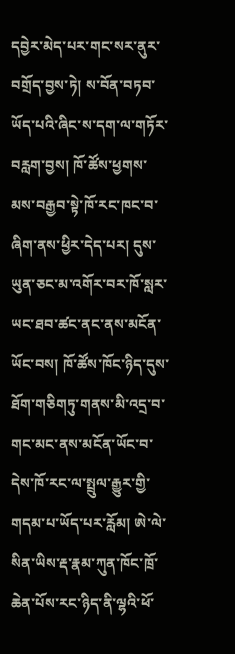དབྱེར་མེད་པར་གང་སར་ནུར་བགྲོད་བྱས་ཏེ། ས་བོན་བཏབ་ཡོད་པའི་ཞིང་ས་དག་ལ་གཏོར་བརླག་བྱས། ཁོ་ཚོས་ཕྱགས་མས་བརྒྱབ་སྟེ་ཁོ་རང་ཁང་བ་ཞིག་ནས་ཕྱིར་དེད་པར། དུས་ཡུན་ཅང་མ་འགོར་བར་ཁོ་སླར་ཡང་ཐབ་ཚང་ནང་ནས་མངོན་ཡོང་བས། ཁོ་ཚོས་ཁོང་ཉིད་དུས་ཐོག་གཅིགཏུ་གནས་མི་འདྲ་བ་གང་མང་ནས་མངོན་ཡོང་བ་དེས་ཁོ་རང་ལ་སྤྲུལ་རྒྱུར་གྱི་གདམ་པ་ཡོད་པར་རློམ། ཨེ་ལེ་སིན་ཡིས་རྡ་རྣམ་ཀུན་ཁོང་ཁྲོ་ཆེན་པོས་རང་ཉིད་ནི་ལྷའི་ཕོ་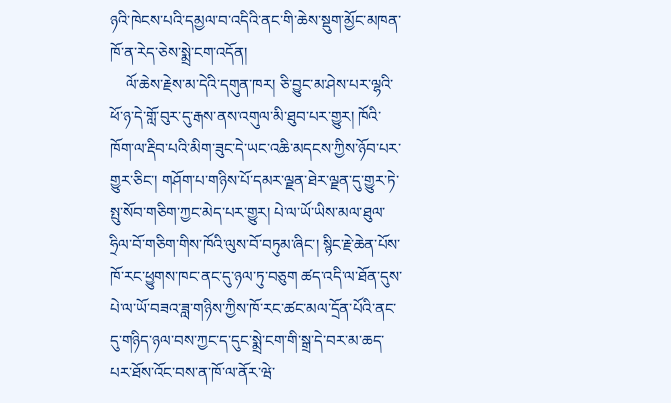ཉའི་ཁེངས་པའི་དམྱལ་བ་འདིའི་ནང་གི་ཆེས་སྡུག་མྱོང་མཁན་ཁོ་ན་རེད་ཅེས་སྨྲེ་ངག་འདོན།
    ལོ་ཆེས་རྗེས་མ་དེའི་དགུན་ཁར། ཅི་བྱུང་མ་ཤེས་པར་ལྷའི་ཕོ་ཉ་དེ་གློ་བུར་དུ་རྒས་ནས་འགུལ་མི་ཐུབ་པར་གྱུར། ཁོའི་ཁོག་ལ་རྡིབ་པའི་མིག་ཟུང་དེ་ཡང་འཆི་མདངས་ཀྱིས་ཉོབ་པར་གྱུར་ཅིང་། གཤོག་པ་གཉིས་པོ་དམར་ལྗན་ཐེར་ལྗན་དུ་གྱུར་ཏེ་སྤུ་སོབ་གཅིག་ཀྱང་མེད་པར་གྱུར། པེ་ལ་ཡོ་ཡིས་མལ་ཐུལ་ཧྲིལ་བོ་གཅིག་གིས་ཁོའི་ལུས་བོ་བཏུམ་ཞིང་། སྙིང་རྗེ་ཆེན་པོས་ཁོ་རང་ཕྱུགས་ཁང་ནང་དུ་ཉལ་ཏུ་བཅུག ཚད་འདི་ལ་ཐོན་དུས་པེ་ལ་ཡོ་བཟའ་ཟླ་གཉིས་ཀྱིས་ཁོ་རང་ཚང་མལ་དྲོན་པོའི་ནང་དུ་གཉིད་ཉལ་བས་ཀྱང་ད་དུང་སྨྲེ་ངག་གི་སྒྲ་དེ་བར་མ་ཆད་པར་ཐོས་འོང་བས་ན་ཁོ་ལ་ནོར་ཝེ་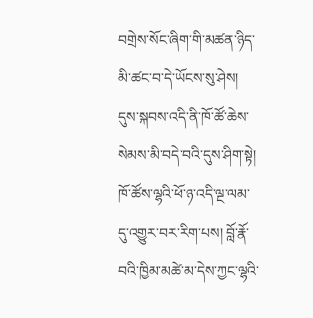བགྲེས་སོང་ཞིག་གི་མཚན་ཉིད་མི་ཚང་བ་དེ་ཡོངས་སུ་ཤེས།
དུས་སྐབས་འདི་ནི་ཁོ་ཚོ་ཆེས་སེམས་མི་བདེ་བའི་དུས་ཤིག་སྟེ། ཁོ་ཚོས་ལྷའི་ཕོ་ཉ་འདི་ལྔ་ལམ་དུ་འགྱུར་བར་རིག་པས། བློ་རྣོ་བའི་ཁྱིམ་མཚེ་མ་དེས་ཀྱང་ལྷའི་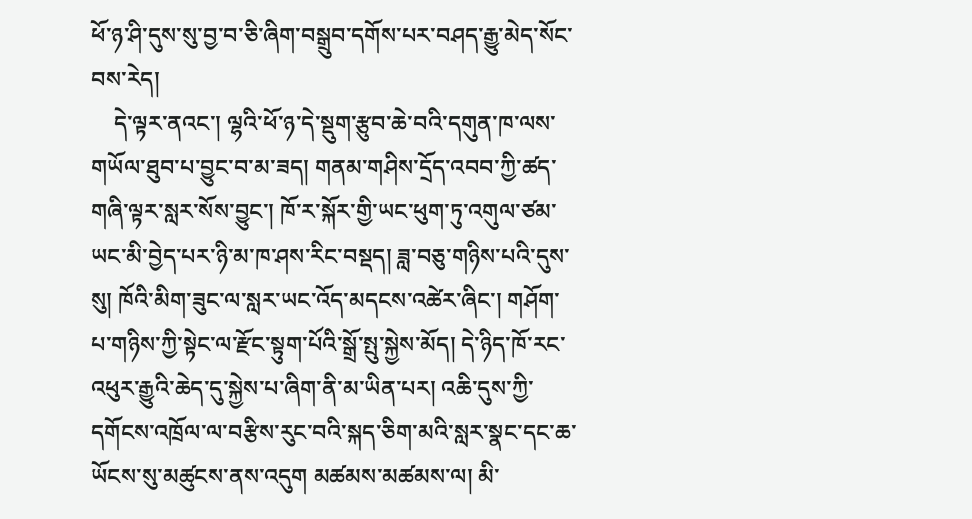ཕོ་ཉ་ཤི་དུས་སུ་བྱ་བ་ཅི་ཞིག་བསྒྲུབ་དགོས་པར་བཤད་རྒྱུ་མེད་སོང་བས་རེད།
    དེ་ལྟར་ནའང་། ལྷའི་ཕོ་ཉ་དེ་སྡུག་རྩུབ་ཆེ་བའི་དགུན་ཁ་ལས་གཡོལ་ཐུབ་པ་བྱུང་བ་མ་ཟད། གནམ་གཤིས་དྲོད་འབབ་ཀྱི་ཚད་གཞི་ལྟར་སླར་སོས་བྱུང་། ཁོ་ར་སྐོར་གྱི་ཡང་ཕུག་ཏུ་འགུལ་ཙམ་ཡང་མི་བྱེད་པར་ཉི་མ་ཁ་ཤས་རིང་བསྡད། ཟླ་བཅུ་གཉིས་པའི་དུས་སུ། ཁོའི་མིག་ཟུང་ལ་སླར་ཡང་འོད་མདངས་འཚེར་ཞིང་། གཤོག་པ་གཉིས་ཀྱི་སྟེང་ལ་རྫོང་སྟུག་པོའི་སྒྲོ་སྤུ་སྐྱེས་མོད། དེ་ཉིད་ཁོ་རང་འཕུར་རྒྱུའི་ཆེད་དུ་སྐྱེས་པ་ཞིག་ནི་མ་ཡིན་པར། འཆི་དུས་ཀྱི་དགོངས་འཁྲོལ་ལ་བརྩིས་རུང་བའི་སྐད་ཅིག་མའི་སླར་སྣང་དང་ཆ་ཡོངས་སུ་མཚུངས་ནས་འདུག མཚམས་མཚམས་ལ། མི་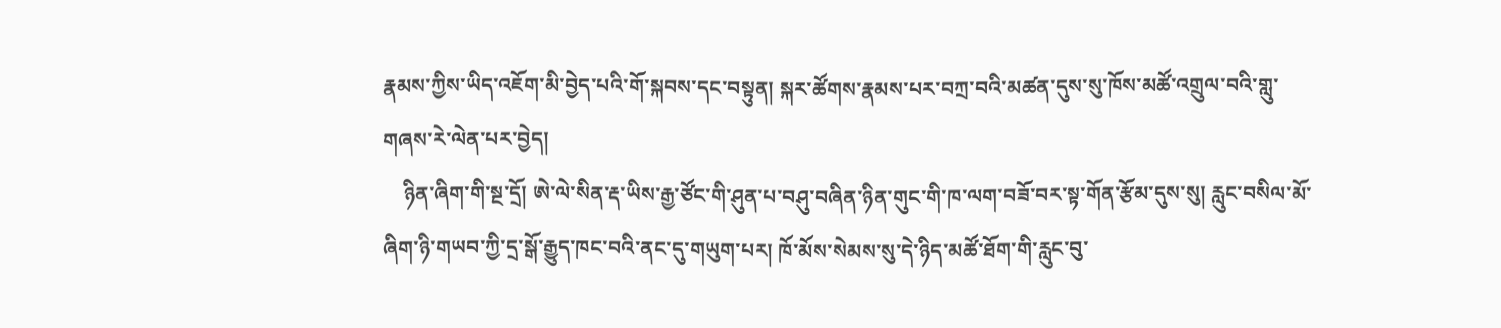རྣམས་ཀྱིས་ཡིད་འཇོག་མི་བྱེད་པའི་གོ་སྐབས་དང་བསྟུན། སྐར་ཚོགས་རྣམས་པར་བཀྲ་བའི་མཚན་དུས་སུ་ཁོས་མཚོ་འགྲུལ་བའི་གླུ་གཞས་རེ་ལེན་པར་བྱེད།
    ཉིན་ཞིག་གི་སྔ་དྲོ། ཨེ་ལེ་སིན་རྡ་ཡིས་རྒྱ་ཙོང་གི་ཤུན་པ་བཤུ་བཞིན་ཉིན་གུང་གི་ཁ་ལག་བཟོ་བར་སྟ་གོན་རྩོམ་དུས་སུ། རླུང་བསིལ་མོ་ཞིག་ཉི་གཡབ་ཀྱི་དྲ་སྒོ་རྒྱུད་ཁང་བའི་ནང་དུ་གཡུག་པར། ཁོ་མོས་སེམས་སུ་དེ་ཉིད་མཚོ་ཐོག་གི་རླུང་བུ་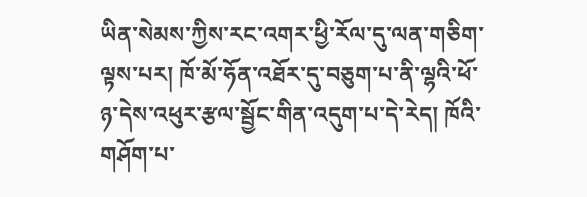ཡིན་སེམས་ཀྱིས་རང་འགར་ཕྱི་རོལ་དུ་ལན་གཅིག་ལྟས་པར། ཁོ་མོ་ཧོན་འཐོར་དུ་བཅུག་པ་ནི་ལྷའི་ཕོ་ཉ་དེས་འཕུར་རྩལ་སྦྱོང་གིན་འདུག་པ་དེ་རེད། ཁོའི་གཤོག་པ་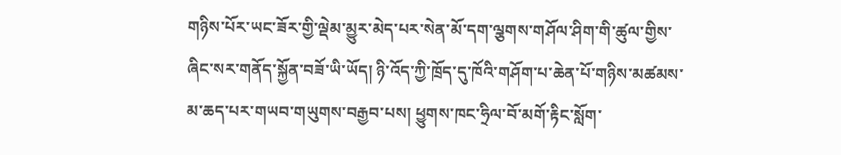གཉིས་པོར་ཡང་ཟོར་གྱི་ལྡེམ་མྱུར་མེད་པར་སེན་མོ་དག་ལྕགས་གཤོལ་ཤིག་གི་ཚུལ་གྱིས་ཞིང་སར་གནོད་སྐྱོན་བཟོ་ཡི་ཡོད། ཉི་འོད་ཀྱི་ཁྲོད་དུ་ཁོའི་གཤོག་པ་ཆེན་པོ་གཉིས་མཚམས་མ་ཆད་པར་གཡབ་གཡུགས་བརྒྱབ་པས། ཕྱུགས་ཁང་ཧྲིལ་བོ་མགོ་རྟིང་སློག་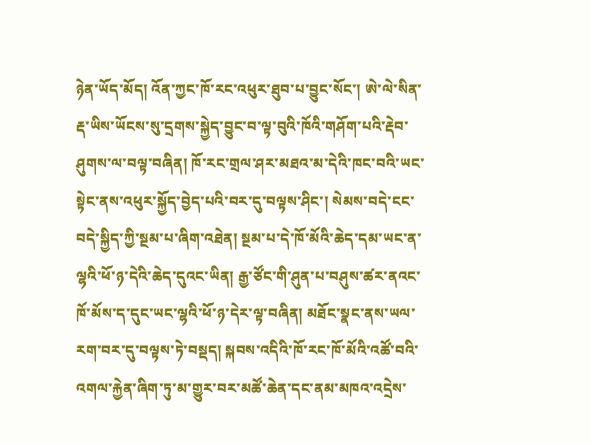ཉེན་ཡོད་མོད། འོན་ཀྱང་ཁོ་རང་འཕུར་ཐུབ་པ་བྱུང་སོང་། ཨེ་ལེ་སིན་རྡ་ཡིས་ཡོངས་སུ་དྲགས་སྐྱེད་བྱུང་བ་ལྟ་བུའི་ཁོའི་གཤོག་པའི་རྡེབ་ཤུགས་ལ་བལྟ་བཞིན། ཁོ་རང་གྲལ་ཤར་མཐའ་མ་དེའི་ཁང་བའི་ཡང་སྟེང་ནས་འཕུར་སྐྱོད་བྱེད་པའི་བར་དུ་བལྟས་ཤིང་། སེམས་བདེ་ངང་བདེ་སྐྱིད་ཀྱི་སྔམ་པ་ཞིག་འཐེན། སྔམ་པ་དེ་ཁོ་མོའི་ཆེད་དམ་ཡང་ན་ལྷའི་ཕོ་ཉ་དེའི་ཆེད་དུའང་ཡིན། རྒྱ་ཙོང་གི་ཤུན་པ་བཤུས་ཚར་ནའང་ཁོ་མོས་ད་དུང་ཡང་ལྷའི་ཕོ་ཉ་དེར་ལྟ་བཞིན། མཐོང་སྣང་ནས་ཡལ་རག་བར་དུ་བལྟས་ཏེ་བསྡད། སྐབས་འདིའི་ཁོ་རང་ཁོ་མོའི་འཚོ་བའི་འགལ་རྐྱེན་ཞིག་ཏུ་མ་གྱུར་བར་མཚོ་ཆེན་དང་ནམ་མཁའ་འདྲེས་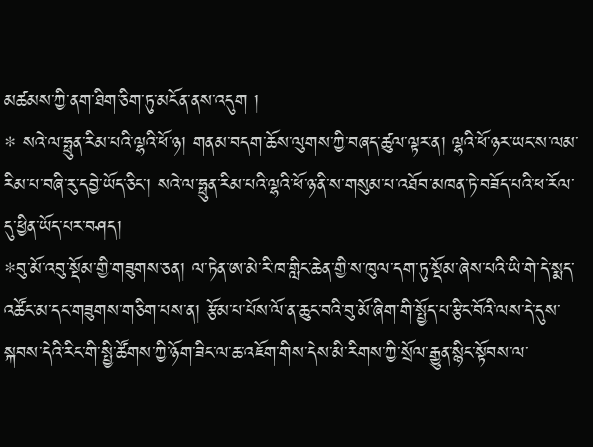མཚམས་ཀྱི་ནག་ཐིག་ཅིག་ཏུ་མངོན་ནས་འདུག །
* སའེ་ལ་ཧྥུན་རིམ་པའི་ལྷའི་ཕོ་ཉ། གནམ་བདག་ཆོས་ལུགས་ཀྱི་བཞད་ཚུལ་ལྟར་ན། ལྷའི་ཕོ་ཉར་ཡང་ས་ལམ་རིམ་པ་བཞི་རུ་དབྱེ་ཡོད་ཅིང་། སའེ་ལ་ཧྥུན་རིམ་པའི་ལྷའི་ཕོ་ཉ་ནི་ས་གསུམ་པ་འཐོབ་མཁན་ཏེ་བཟོད་པའི་ཕ་རོལ་དུ་ཕྱིན་ཡོད་པར་བཤད།
*བུ་མོ་འབུ་སྡོམ་གྱི་གཟུགས་ཅན། ལ་ཏེན་ཨ་མེ་རི་ཁ་གླིང་ཆེན་གྱི་ས་ཁུལ་དག་ཏུ་སྡོམ་ཞེས་པའི་ཡི་གེ་དེ་སྨད་འཚོང་མ་དང་གཟུགས་གཅིག་པས་ན། རྩོམ་པ་པོས་ལོ་ན་ཆུང་བའི་བུ་མོ་ཞིག་གི་སྤྱོད་པ་རྩིང་བོའི་ལས་དེ་དུས་སྐབས་དེའི་རིང་གི་སྤྱི་ཚོགས་ཀྱི་ཉོག་ཟིང་ལ་ཆ་འཇོག་གིས་དེས་མི་རིགས་ཀྱི་སྲོལ་རྒྱུན་སྙིང་སྟོབས་ལ་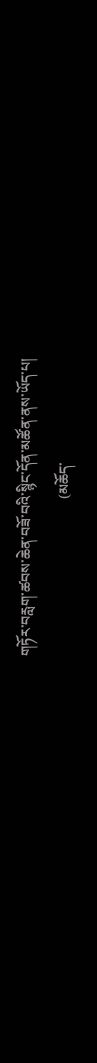གཏོར་བརླག་ཚབས་ཆེན་བཟོ་བའི་སྙིང་དོན་མཚོན་ནས་ཡོད་པ།
                                           (མཆོད་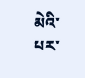མེའི་པར་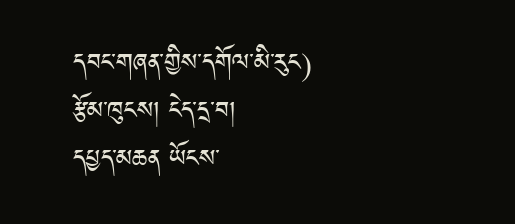དབང་གཞན་གྱིས་དགོལ་མི་རུང)
རྩོམ་ཁུངས། ངེད་དྲ་བ།
དཔྱད་མཆན ཡོངས་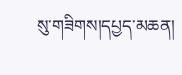སུ་གཟིགས།དཔྱད་མཆན།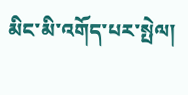མིང་མི་འགོད་པར་སྤེལ།